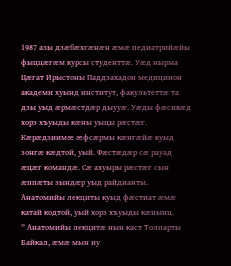1987 азы дзæбæхгæнæн æмæ педиатрийæйы фыццæгæм курсы студенттæ. Уæд нырма Цæгат Ирыстоны Паддзахадон медицинон академи хуынд институт, факультеттæ та дзы уыд æрмæстдæр дыууæ. Уæды фæсивæд хорз хъуыды кæны уыцы рæстæг.
Кæрæдзиимæ æфсæрмы кæнгæйæ куыд зонгæ кæдтой, уый. Фæстæдæр сæ рауад æцæг командæ. Сæ ахуыры рæстæг сын æппæты зындæр уыд райдианты. Анатомийы лекциты куыд фæстиат æмæ катай кодтой, уый хорз хъуыды кæнынц.
” Анатомийы лекцитæ нын каст Толпарты Байкал, æмæ мын иу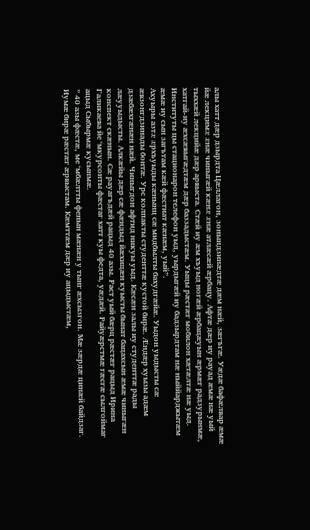алы хатт дæр дзырдта Цæллагон, зонындзинæдтæ дæм нæй, зæгъгæ. Уæдæ бафæлвар æмæ йæ лекцимæ æнæ чиныгæй кæнæ æнæ атлæсæй æрбацу. Афтæ дæр иу рауад æмæ нæ уый тыххæй лекцийæ дæр арвыста. Стæй иу æм хъуыд ногæй æрбацæуын æрмæг радзурынмæ, хатгай-иу æхсæвыгæдтæм дæр баззадыстæм. Уыцы рæстæг мобилон хæтæлтæ нæ уыд. Институты цы стационарон телефон уыд, уырдыгæй иу бадзырдтам нæ ныййарджытæм æмæ иу сын загътам кæй фæстиат кæнæм, уый”.
Ахуыры азтæ æрхъуыды кæнынц сæ мидбылты бахудгæйæ. Уыдон уыдысты сæ æвзонгдзинады бонтæ. Урс колпакты студенттæ кустой бирæ. Æндæр хуызы адæм дзæбæхгæнæн нæй. Чиныгдон афтид никуы уыд. Кæсæн залы иу студенттæ рады лæууыдысты. Алкæйы дæр сæ фæндыд йæхицæн куысты бынат бацахсын æмæ чиныгæн конспект скæнын. Сæ рауагъдæй рацыд 40 азы. Раст уый бæрц рæстæг рацыд Ирина Галикаева йе ‘мкурсонты фæстаг хатт куы федта, уæдæй. Райуæрстмæ гæсгæ сылгоймаг ацыд Сыбырмæ кусынмæ.
” 40 азы фæстæ, ме ‘мбæлтты фенын мæнæн у тынг æхсызгон. Мæ зæрдæ цинæй байдзаг. Иумæ бирæ рæстæг æрвыстам. Кæмттæм дæр иу ацыдыстæм,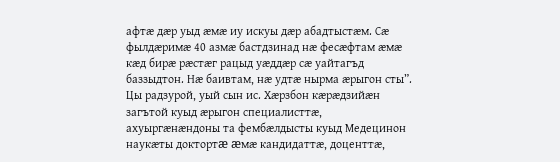афтæ дæр уыд æмæ иу искуы дæр абадтыстæм. Сæ фылдæримæ 40 азмæ бастдзинад нæ фесæфтам æмæ кæд бирæ рæстæг рацыд уæддæр сæ уайтагъд баззыдтон. Нæ баивтам, нæ удтæ нырма æрыгон сты”.
Цы радзурой, уый сын ис. Хæрзбон кæрæдзийæн загътой куыд æрыгон специалисттæ, ахуыргæнæндоны та фембæлдысты куыд Медецинон наукæты доктортæ æмæ кандидаттæ, доценттæ,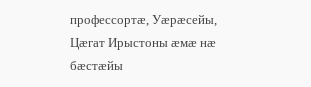профессортæ, Уæрæсейы, Цæгат Ирыстоны æмæ нæ бæстæйы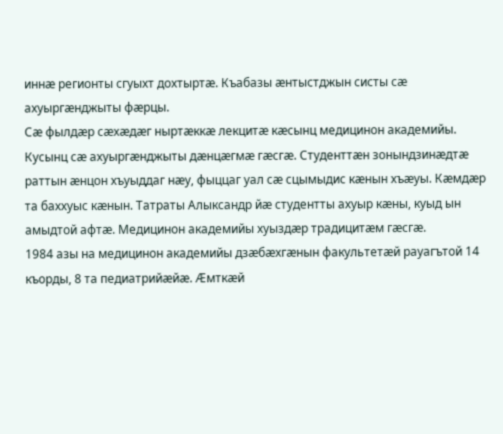иннæ регионты сгуыхт дохтыртæ. Къабазы æнтыстджын систы сæ ахуыргæнджыты фæрцы.
Сæ фылдæр сæхæдæг ныртæккæ лекцитæ кæсынц медицинон академийы. Кусынц сæ ахуыргæнджыты дæнцæгмæ гæсгæ. Студенттæн зонындзинæдтæ раттын æнцон хъуыддаг нæу, фыццаг уал сæ сцымыдис кæнын хъæуы. Кæмдæр та баххуыс кæнын. Татраты Алыксандр йæ студентты ахуыр кæны, куыд ын амыдтой афтæ. Медицинон академийы хуыздæр традицитæм гæсгæ.
1984 азы на медицинон академийы дзæбæхгæнын факультетæй рауагътой 14 къорды, 8 та педиатрийæйæ. Æмткæй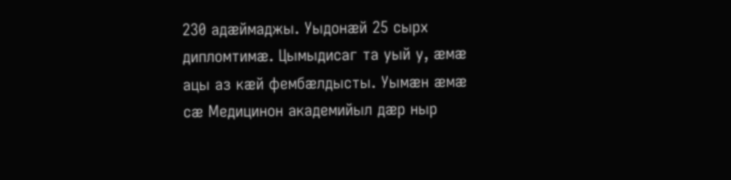230 адæймаджы. Уыдонæй 25 сырх дипломтимæ. Цымыдисаг та уый у, æмæ ацы аз кæй фембæлдысты. Уымæн æмæ сæ Медицинон академийыл дæр ныр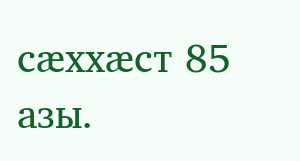сæххæст 85 азы.